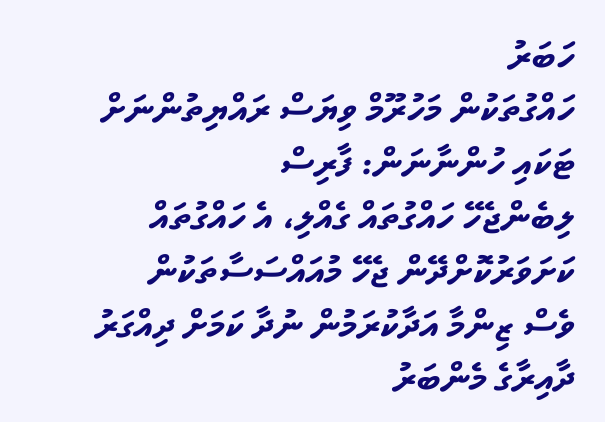ހަބަރު
ހައްގުތަކުން މަހުރޫމް ވިޔަސް ރައްޔިތުންނަށް ޓަކައި ހުންނާނަން: ފާރިސް
ލިބެންޖެހޭ ހައްގުތައް ގެއްލި، އެ ހައްގުތައް ކަށަވަރުކޮށްދޭން ޖެހޭ މުއައްސަސާތަކުން ވެސް ޒިންމާ އަދާކުރަމުން ނުދާ ކަމަށް ދިއްގަރު ދާއިރާގެ މެންބަރު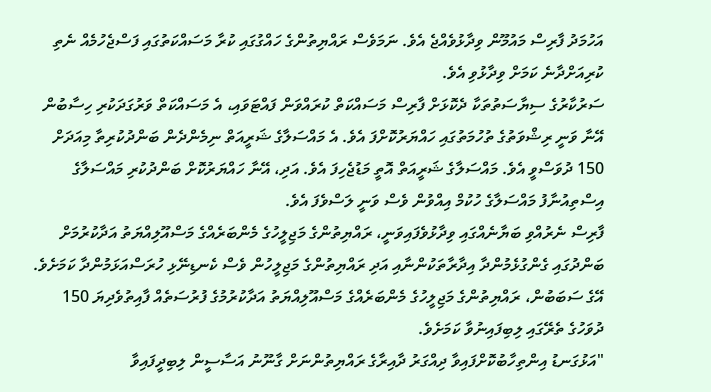އަހުމަދު ފާރިސް މައުމޫން ވިދާޅުވެއްޖެ އެވެ. ނަމަވެސް ރައްޔިތުންގެ ހައްގުގައި ކުރާ މަސައްކަތުގައި ފަސްޖެހުމެއް ނެތި ކުރިއަށްދާނެ ކަމަށް ވިދާޅުވި އެވެ.
ސަރުކާރުގެ ސިޔާސަތުތަކާ ދެކޮޅަށް ފާރިސް މަސައްކަތް ކުރައްވަން ފައްޓަވައި، އެ މަސައްކަތް ވަރުގަދަކުރި ހިސާބުން އޭނާ ވަނީ ރިޝްވަތުގެ ތުހުމަތުގައި ހައްޔަރުކޮށްފަ އެވެ. އެ މައްސަލާގެ ޝަރީއަތް ނިމެންދެން ބަންދުކުރިތާ މިއަދަށް 150 ދުވަސްވީ އެވެ. މައްސަލާގެ ޝަރީއަތް އޮތީ މަޑުޖެހިފަ އެވެ. އަދި، އޭނާ ހައްޔަރުކޮށް ބަންދުކުރި މައްސަލާގެ އިސްތިއުނާފު މައްސަލާގެ ހުކުމް އިއްވުން ވެސް ވަނީ ލަސްވެފަ އެވެ.
ފާރިސް ނެރުއްވި ބަޔާނެއްގައި ވިދާޅުވެފައިވަނީ، ރައްޔިތުންގެ މަޖިލީހުގެ މެންބަރެއްގެ މަސްއޫލިއްޔަތު އަދާކުރުމަށް ބަންދުގައި ގެންގުޅެމުންދާ އިދާރާތަކުންނާއި އަދި ރައްޔިތުންގެ މަޖިލީހުން ވެސް ކެނޑިނޭޅި ހުރަސްއަޅަމުންދާ ކަމަށެވެ. އޭގެ ސަބަބުން، ރައްޔިތުންގެ މަޖިލީހުގެ މެންބަރެއްގެ މަސްއޫލިއްޔަތު އަދާކުރުމުގެ ފުރުސަތެއް ފާއިތުވެދިޔަ 150 ދުވަހުގެ ތެރޭގައި ލިބިފައިނުވާ ކަމަށެވެ.
"އަޅުގަނޑު އިންތިހާބުކޮށްފައިވާ ދިއްގަރު ދާއިރާގެ ރައްޔިތުންނަށް ގާނޫނު އަސާސީން ލިބިދީފައިވާ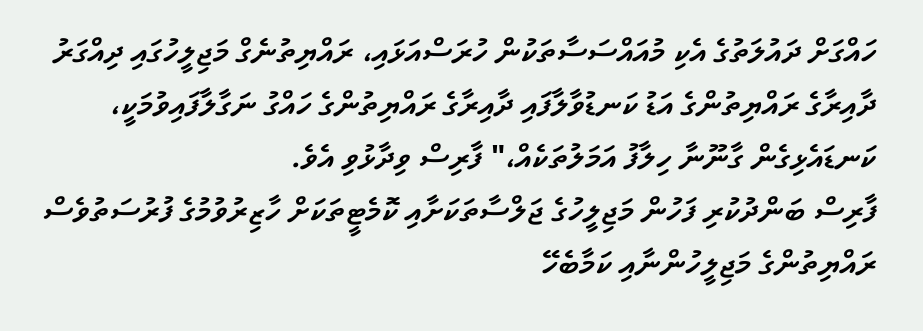ހައްގަށް ދައުލަތުގެ އެކި މުއައްސަސާތަކުން ހުރަސްއަޅައި، ރައްޔިތުނެގް މަޖިލީހުގައި ދިއްގަރު ދާއިރާގެ ރައްޔިތުންގެ އަޑު ކަނޑުވާލާފައި ދާއިރާގެ ރައްޔިތުންގެ ހައްގު ނަގާލާފައިވުމަކީ، ކަނޑައެޅިގެން ގާނޫނާ ހިލާފު އަމަލުތަކެއް،" ފާރިސް ވިދާޅުވި އެވެ.
ފާރިސް ބަންދުކުރި ފަހުން މަޖިލީހުގެ ޖަލްސާތަކަށާއި ކޮމެޓީތަކަށް ހާޒިރުވުމުގެ ފުރުސަތުވެސް ރައްޔިތުންގެ މަޖިލީހުންނާއި ކަމާބެހޭ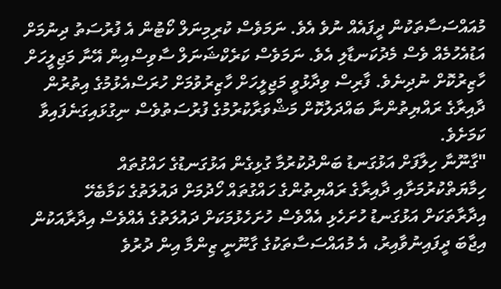މުއައްސަސާތަކުން ދީފައެއް ނުވެ އެވެ. ނަމަވެސް ކުރިމިނަލް ކޯޓުން އެ ފުރުސަތު ދިނުމަށް އަޑުއެހުމެއް ވެސް މެދުކަނޑާލި އެވެ. ނަމަވެސް ކަރެކްޝަނަލް ސާވިސްއިން އޭނާ މަޖިލީހަށް ހާޒިރުކޮށް ނުދިނެވެ. ފާރިސް ވިދާޅުވީ މަޖިލީހަށް ހާޒިރުވުމަށް ހުރަސްއެޅުމުގެ އިތުރުން ދާއިރާގެ ރައްޔިތުންނާ ބައްދަލުކޮށް މަޝްވަރާކުރުމުގެ ފުރުސަތުވެސް ނިގުޅައިގަނެފައިވާ ކަމަށެވެ.
"ގާނޫނާ ހިލާފަށް އަޅުގަނޑު ބަންދުކުރުމާ ގުޅިގެން އަޅުގަނޑުގެ ހައްގުތައް ހިމާޔަތްކުރުމަށާއި ދާއިރާގެ ރައްޔިތުންގެ ހައްގުތައް ހޯދުމަށް ދައުލަތުގެ ކަމާބެހޭ އިދާރާތަކަށް އަޅުގަނޑު ހުށަހެޅި އެއްވެސް ހުށަހެޅުމަކަށް ދައުލަތުގެ އެއްވެސް އިދާރާއަކުން އިޖާބަ ދީފައިނުވާއިރު، އެ މުއައްސަސާތަކުގެ ގާނޫނީ ޒިންމާ އިން ދުރުވެ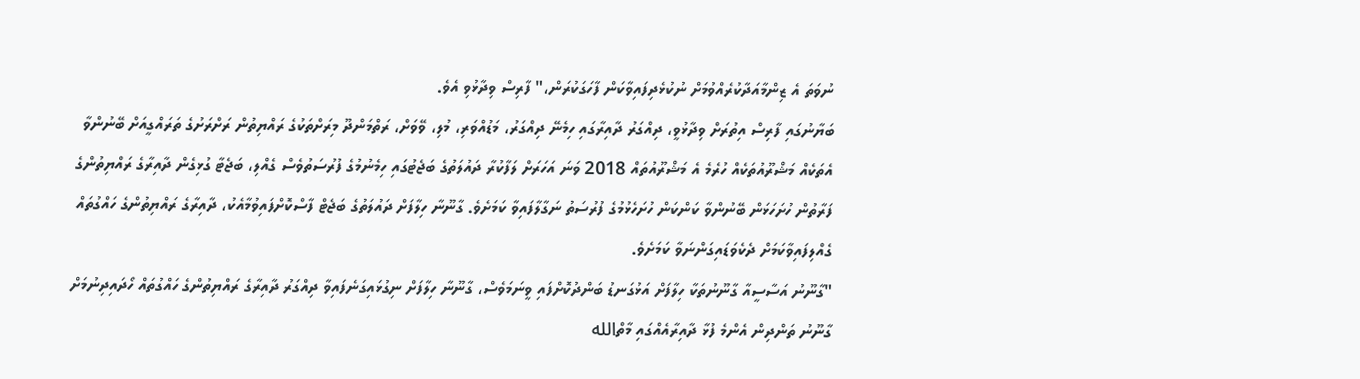ނުވަތަ އެ ޒިންމާއަދާކުރެއްވުމަށް ނުކުޅެދިފައިވާކަން ފާހަގަކުރަން،" ފާރިސް ވިދާޅުވި އެވެ.
ބަޔާނުގައި ފާރިސް އިތުރަށް ވިދާޅުވީ، ދިއްގަރު ދާއިރާގައި ހިމެނޭ ދިއްގަރު، މަޑުއްވަރި، މުލި، ވޭވަށް، ރަތްމަންދޫ މިރަށްތަކުގެ ރައްޔިތުން ރަށްރަށުގެ ތަރައްގީއަށް ބޭނުންވާ އެތަކެއް މަޝްރޫއުތަކެއް ހުރެމެ އެ މަޝްރޫއުތައް 2018 ވަނަ އަހަރަށް ލަފާކުރާ ދައުލަތުގެ ބަޖެޓުގައި ހިމެނުމުގެ ފުރުސަތުވެސް ގެއްލި، ބަޖެޓާ ގުޅިގެން ދާއިރާގެ ރައްޔިތުންގެ ފަރާތުން ހުށަހަޅަން ބޭނުންވާ ކަންކަން ހުށަހެޅުމުގެ ފުރުސަތު ނަގާލާފައިވާ ކަމަށެވެ. ގާނޫނާ ހިލާފަށް ދައުލަތުގެ ބަޖެޓް ފާސްކޮށްފައިވުމާއެކު، ދާއިރާގެ ރައްޔިތުންގެ ހައްގުތައް ގެއްލިފައިވާކަމަށް ދެކެވަޑައިގަންނަވާ ކަމަށެވެ.
"ގާނޫނު އަސާސީއާ ގާނޫނުތަކާ ހިލާފަށް އަޅުގަނޑު ބަންދުކޮށްފައި ވީނަމަވެސް، ގާނޫނާ ހިލާފަށް ނިގުޅައިގަނެފައިވާ ދިއްގަރު ދާއިރާގެ ރައްޔިތުންގެ ހައްގުތައް ހޯދައިދިނުމަށް ގާނޫނު ތަންދިން އެންމެ ފުޅާ ދާއިރާއެއްގައި މާތްالله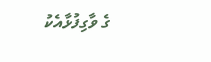ގެ ވާގިފުޅާއެކު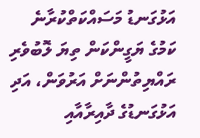އަޅުގަނޑު މަސައްކަތްކުރާނެ ކަމުގެ ޔަގީންކަން ތިޔަ ލޮބުވެރި ރައްޔިތުންނަށް އަރުވަން، އަދި އަޅުގަނޑުގެ ދާއިރާއާއި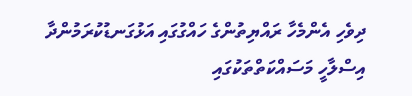ދިވެހި އެންމެހާ ރައްޔިތުންގެ ހައްގުގައި އަޅުގަނޑުކުރަމުންދާ އިސްލާހީ މަސައްކަތްތަކުގައި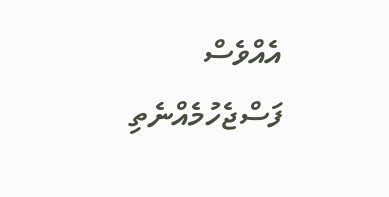އެއްވެސް ފަސްޖެހުމެއްނެތި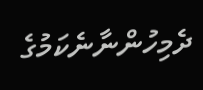ދެމިހުންނާނެކަމުގެ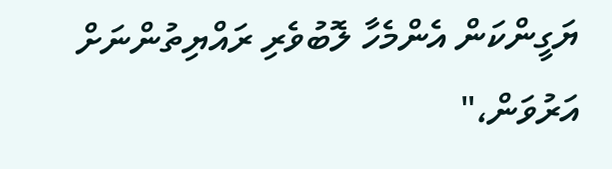ޔަގީންކަން އެންމެހާ ލޮބުވެރި ރައްޔިތުންނަށް އަރުވަން،"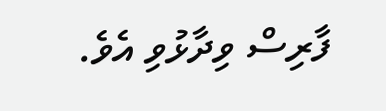ފާރިސް ވިދާޅުވި އެވެ.